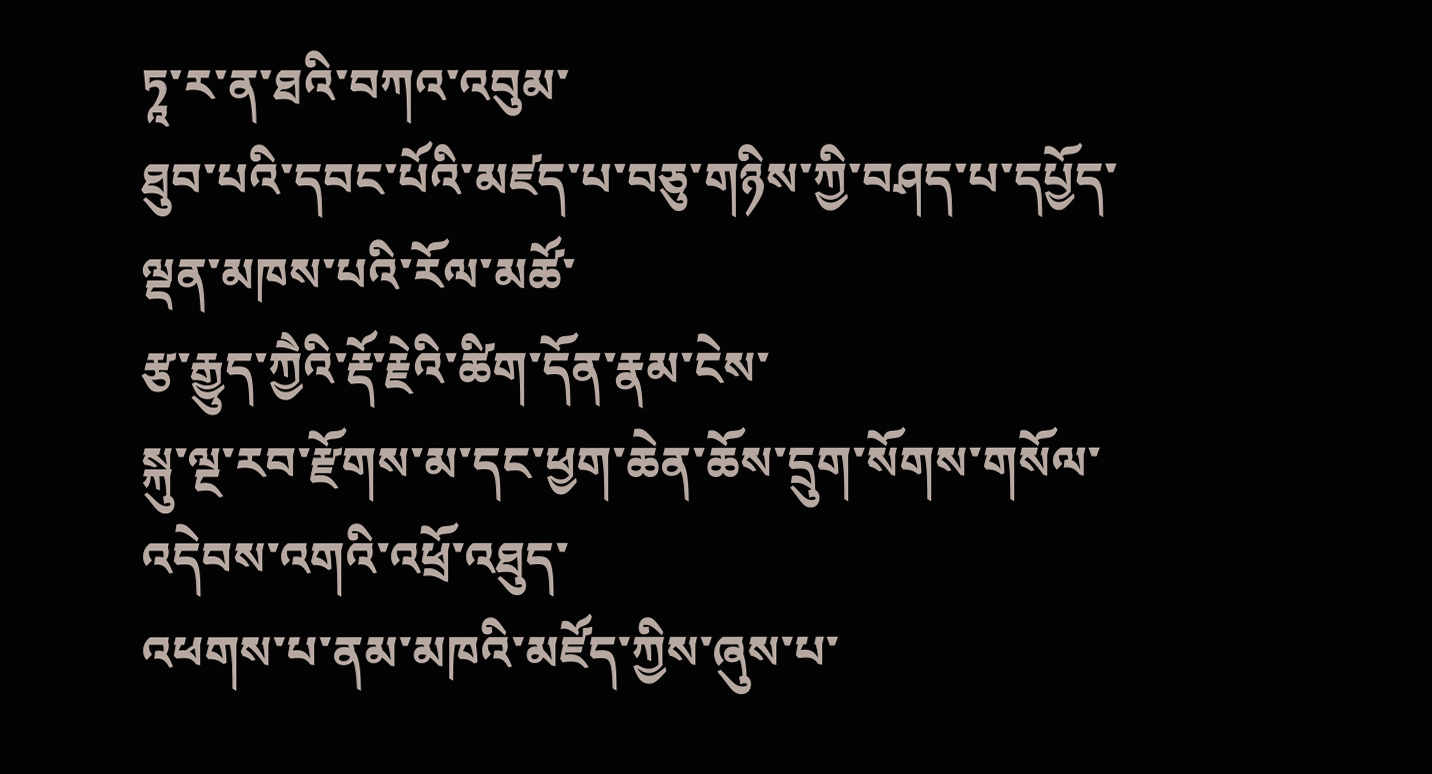ཏཱ་ར་ན་ཐའི་བཀའ་འབུམ་
ཐུབ་པའི་དབང་པོའི་མཛད་པ་བཅུ་གཉིས་ཀྱི་བཤད་པ་དཔྱོད་ལྡན་མཁས་པའི་རོལ་མཚོ་
རྩ་རྒྱུད་ཀྱཻའི་རྡོ་རྗེའི་ཚིག་དོན་རྣམ་ངེས་
སྐུ་ལྔ་རབ་རྫོགས་མ་དང་ཕྱག་ཆེན་ཆོས་དྲུག་སོགས་གསོལ་འདེབས་འགའི་འཕྲོ་འཐུད་
འཕགས་པ་ནམ་མཁའི་མཛོད་ཀྱིས་ཞུས་པ་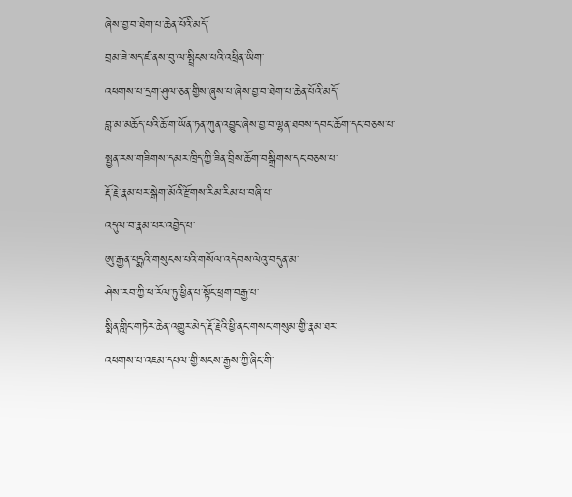ཞེས་བྱ་བ་ཐེག་པ་ཆེན་པོའི་མདོ་
བྲམ་ཟེ་སད་ཛ་ནས་བུ་ལ་སྤྲིངས་པའི་འཕྲིན་ཡིག་
འཕགས་པ་དྲག་ཤུལ་ཅན་གྱིས་ཞུས་པ་ཞེས་བྱ་བ་ཐེག་པ་ཆེན་པོའི་མདོ་
བླ་མ་མཆོད་པའི་ཆོ་ག་ཡོན་ཏན་ཀུན་འབྱུང་ཞེས་བྱ་བ་ལྷན་ཐབས་དབང་ཆོག་དང་བཅས་པ་
སྤྱན་རས་གཟིགས་དམར་ཁྲིད་ཀྱི་ཟིན་བྲིས་ཆོག་བསྒྲིགས་དང་བཅས་པ་
རྡོ་རྗེ་རྣམ་པར་སྒེག་མོའི་རྫོགས་རིམ་རིམ་པ་བཞི་པ་
འདུལ་བ་རྣམ་པར་འབྱེད་པ་
ཨུ་རྒྱན་པདྨའི་གསུངས་པའི་གསོལ་འདེབས་ལེའུ་བདུན་མ་
ཤེས་རབ་ཀྱི་ཕ་རོལ་ཏུ་ཕྱིན་པ་སྟོང་ཕྲག་བརྒྱ་པ་
སྨིན་གླིང་གཏེར་ཆེན་འགྱུར་མེད་རྡོ་རྗེའི་ཕྱི་ནང་གསང་གསུམ་གྱི་རྣམ་ཐར་
འཕགས་པ་འཇམ་དཔལ་གྱི་སངས་རྒྱས་ཀྱི་ཞིང་གི་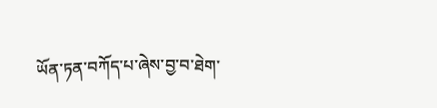ཡོན་ཏན་བཀོད་པ་ཞེས་བྱ་བ་ཐེག་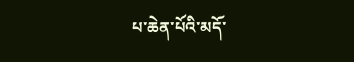པ་ཆེན་པོའི་མདོ་